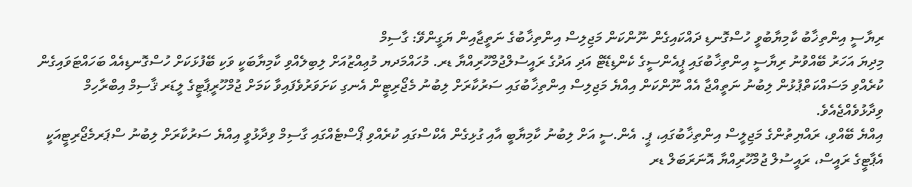ރިޔާސީ އިންތިޚާބު ކާމިޔާބުވީ ހުސްގޮނޑި ދައްކައިގެން ނޫންކަން މަޖިލިސް އިންތިޚާބުގެ ނަތީޖާއިން ޔަގީންވޭ: ގާސިމް
މިދިޔަ އަހަރު ބޭއްވުނު ރިޔާސީ އިންތިޚާބުގައި ޕީއެންސީގެ ކެންޑިޑޭޓް އަދި އަދުގެ ރައީސުލްޖުމްހޫރިއްޔާ ޑރ. މުހައްމަދޔ މުޢިއްޒުއަށް ލިބިލެއްވި ކާމިޔާބަކީ ވަކި ބޭފުޅަކަށް ހުސްގޮނޑިއެއް ބަހައްޓަވައިގެން ކުރެއްވި މަސައްކަތްޕުޅުން ލިބުނު ނަތީއްޖާ އެއް ނޫންކަން އިއްޔެ މަޖިލިސް އިންތިޚާބުގައި ސަރުކާރަށް ލިބުނު މެޖޯރިޓީން އެނގި ކަށަވަރުވެފައިވާ ކަމަށް ޖުމްހޫރީޕާޓީގެ ލީޑަރ ޤާސިމް އިބްރާހިމް ވިދާޅުވެއްޖެއެވެ.
އިއްޔެ ބޭއްވި، ރައްޔިތުންގެ މަޖިލީސް އިންތިޚާބުގައި، ޕީ. އެން.ސީ އަށް ލިބުނު ކާމިޔާބީ އާއި ގުޅިގެން އެކްސްގައި ކުރެއްވި ޕޯސްޓެއްގައި ގާސިމް ވިދާޅުވީ އިއްޔެ ސަރުކާރަށް ލިބުނު ސްޕަރމެޖޯރިޓީއަކީ އެޕާޓީގެ ރައީސް، ރައީސުލް ޖުމްހޫރިއްޔާ އޮނަރަބަލް ޑރ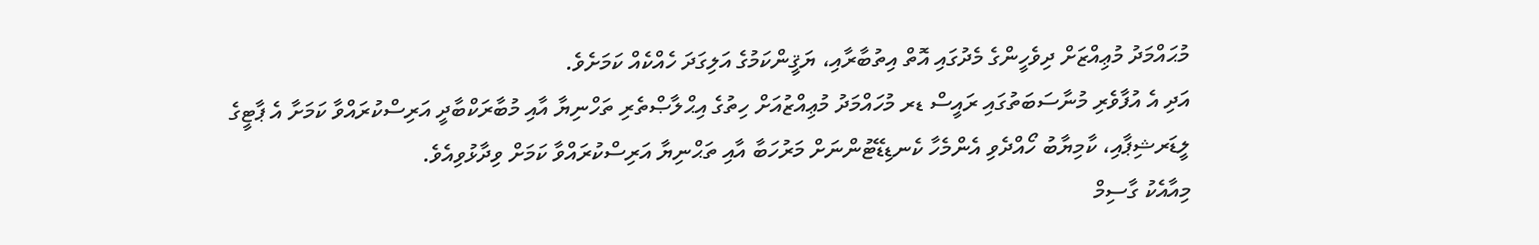މުޙައްމަދު މުޢިއްޒަށް ދިވެހީންގެ މެދުގައި އޮތް އިތުބާރާއި، ޔަޤީންކަމުގެ އަލިގަދަ ހެއްކެއް ކަމަށެވެ.
އަދި އެ އުފާވެރި މުނާސަބަތުގައި ރައީސް ޑރ މުހައްމަދު މުޢިއްޒުއަށް ހިތުގެ އިޙްލާޞްތެރި ތަހްނިޔާ އާއި މުބާރަކްބާދީ އަރިސްކުރައްވާ ކަމަށާ އެ ޕާޓީގެ ލީޑަރޝިޕާއި، ކާމިޔާބު ހޯއްދެވި އެންމެހާ ކެނޑިޑޭޓުންނަށް މަރުހަބާ އާއި ތަޙްނިޔާ އަރިސްކުރައްވާ ކަމަށް ވިދާޅުވިއެވެ.
މިއާއެކު ގާސިމް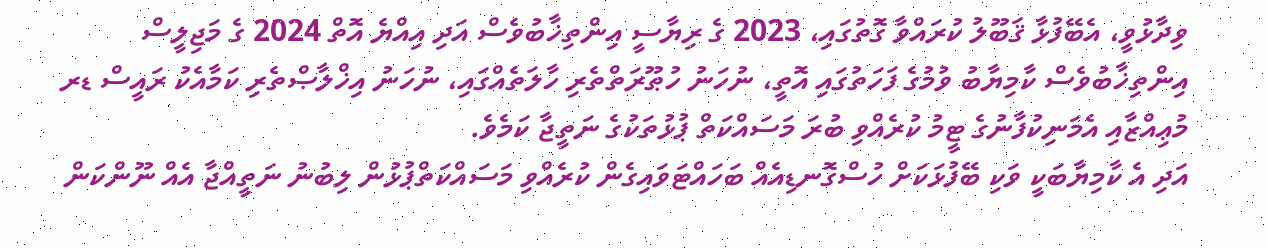ވިދާޅުވީ، އެބޭފުޅާ ޤަބޫލު ކުރައްވާ ގޮތުގައި، 2023 ގެ ރިޔާސީ އިންތިޚާބުވެސް އަދި އިއްޔެ އޮތް 2024 ގެ މަޖިލީސް އިންތިޚާބުވެސް ކާމިޔާބު ވުމުގެ ފަހަތުގައި އޮތީ، ނުހަނު ހުޠޫރަތްތެރި ހާލަތެއްގައި، ނުހަނު އިޚްލާޞްތެރި ކަމާއެކު ރައީސް ޑރ މުޢިއްޒާއި އެމަނިކުފާނުގެ ޓީމު ކުރެއްވި ބުރަ މަސައްކަތް ޕުޅުތަކުގެ ނަތީޖާ ކަމެވެ.
އަދި އެ ކާމިޔާބަކީ ވަކި ބޭފުޅަކަށް ހުސްގޮނޑިއެއް ބަހައްޓަވައިގެން ކުރެއްވި މަސައްކަތްޕުޅުން ލިބުނު ނަތީއްޖާ އެއް ނޫންކަން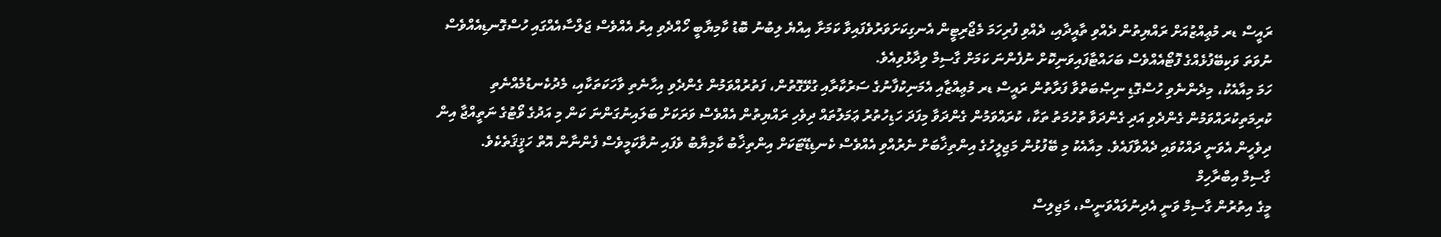ރައީސް ޑރ މުޢިއްޒުއަށް ރައްޔިތުން ދެއްވި ތާއީދާއި، ދެއްވި ފުރިހަމަ މެޖޯރިޓީން އެނގިކަށަވަރުވެފައިވާ ކަމަށާ އިއްޔެ ލިބުނު ބޮޑު ކާމިޔާބީ ހޯއްދެވި އިރު އެއްވެސް ޖަލްސާއެއްގައި ހުސްގޮނޑިއެއްވެސް ނުވަތަ ވަކިބޭފުޅެއްގެ ފޮޓޯއެއްވެސް ބަހައްޓާފައިވަނިކޮށް ނުފެންނަ ކަމަށް ގާސިމް ވިދާޅުވިއެވެ.
ހަމަ މިއާއެކު، މިދެންނެވި ހުސްގޮޑި ނިޞްބަތްވާ ފަރާތުން ރައީސް ޑރ މުޢިއްޒާއި އެމަނިކުފާނުގެ ސަރުކާރާއި ގުޅޭގޮތުން، ފަތުރުއްވަމުން ގެންދެވި އިހާނެތި ވާހަކަތަކާއި، މެދުކެނޑުމެއްނެތި ކުރިމަތިކުރައްވަމުން ގެންދެވި އަދި ގެންދަވާ ތުހުމަތު ތަކާ، ކުރައްވަމުން ގެންދަވާ މިފަދަ ހަޑިހުތުރު ޢަމަލުތައް ދިވެހި ރައްޔިތުން އެއްވެސް ވަރަކަށް ބަލައިނުގަންނަ ކަން މި އަދުގެ ވޯޓުގެ ނަތީއްޖާ އިން ދިވެހީން އެވަނީ ދައްކުވައި ދެއްވާފައެވެ. މިއާއެކު މި ބޭފުޅުން މަޖިލީހުގެ އިންތިޚާބަށް ނެރުއްވި އެއްވެސް ކެނޑިޑޭޓަކަށް އިންތިޚާބު ކާމިޔާބު ވެފައި ނުވާކަމީވެސް ފެންނާން އޮތް ހަޤީޤަތެކެވެ.
ގާސިމް އިބްރާހިމް
މީގެ އިތުރުން ގާސިމް ވަނީ އެދިނުލައްވަނީސް، މަޖިލިސް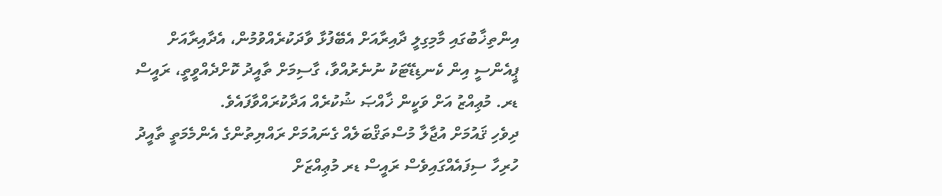އިންތިޚާބުގައި މާމިގިލީ ދާއިރާއަށް އެބޭފުޅާ ވާދަކުރެއްވުމުން، އެދާއިރާއަށް ޕީއެންސީ އިން ކެނޑިޑޭޓަކު ނުނެރުއްވާ، ގާސިމަށް ތާއީދު ކޮށްދެއްވީތީ، ރައީސް ޑރ. މުޢިއްޒު އަށް ވަކީން ޚާއްޞަ ޝުކުރެއް އަދާކުރައްވާފައެވެ.
ދިވެހި ޤައުމަށް އުޖާލާ މުސްތަޤްބަލެއް ގެނައުމަށް ރައްޔިތުންގެ އެންމެމަތީ ތާއީދު ހުރިހާ ސިފައެއްގައިވެސް ރައީސް ޑރ މުޢިއްޒަށް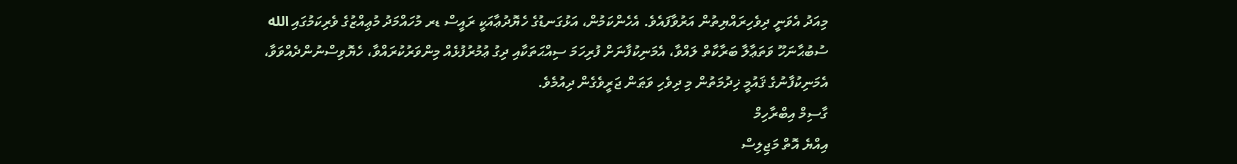މިއަދު އެވަނީ ދިވެހިރައްޔިތުން އަރުވާފައެވެ. އެހެންކަމުން، އަޅުގަނޑުގެ ހެޔޮދުޢާއަކީ ރައީސް ޑރ މުހައްމަދު މުޢިއްޒުގެ ވެރިކަމުގައި الله ސުބުޙާނަހޫ ވަތަޢާލާ ބަރާކާތް ލައްވާ، އެމަނިކުފާނަށް ފުރިހަމަ ސިއްޙަތަކާއި ދިގު ޢުމުރުފުޅެއް މިންވަރުކުރައްވާ، ހެޔޮވިސްނުންދެއްވަވާ، އެމަނިކުފާނުގެ ޤައުމީ ޚިދުމަތުން މި ދިވެހި ވަޠަން ޖަރީވެގެން ދިއުމެވެ.
ގާސިމް އިބްރާހިމް
އިއްޔެ އޮތް މަޖިލިސް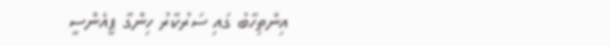އިންތިހާބު ގައި ސަރުކާރު ހިންގާ ޕީއެންސީ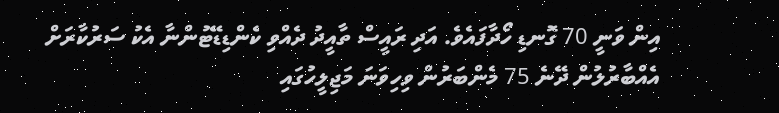އިން ވަނީ 70 ގޮނޑި ހޯދާފައެވެ. އަދި ރައީސް ތާއީދު ދެއްވި ކެންޑިޑޭޓުންނާ އެކު ސަރުކާރަށް އެއްބާރުލުން ދޭނެ 75 މެންބަރުން ވިހިވަނަ މަޖިލީހުގައި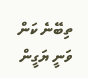ތިބޭނެ ކަން ވަނީ ޔަގީން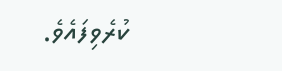ކުރެވިފައެވެ.